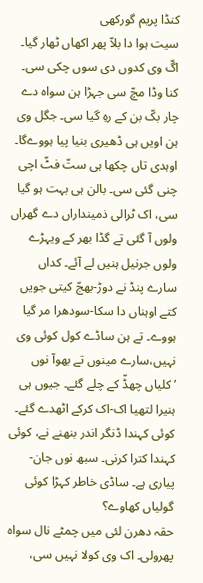کنڈا پریم گورکھی
سیت ہوا دا بلاّ پھر اکھاں ٹھار گیا۔ اگّ وی کدوں دی سوں چکی سی۔ کنا وڈا مچّ سی جہڑا ہن سواہ دے چار بکّ بن کے رہِ گیا سی۔ جگل وی ہن اویں ہی ڈھیری بنیا پیا ہووےگا۔ اوہدی تاں چکھا ہی ستّ فٹّ اچی چنی گئی سی۔ بالن ہی بہت ہو گیا سی، اک ٹرالی ذمینداراں دے گھراں ولوں آ گئی تے گڈا بھر کے ویہڑے ولوں جرنیل ہنیں لے آئے۔ کداں سارے پنڈ نے دوڑ-بھجّ کیتی جویں کتے اوہناں دا سکا-سودھرا مر گیا ہووے۔ تے ہن ساڈے کول کوئی وی نہیں،سارے مینوں تے بھوآ نوں ’کلیاں چھڈّ کے چلے گئے۔ جیوں ہی ہنیرا لتھیا اک-اک کرکے اٹھدے گئے۔ کوئی کہندا ڈنگر اندر بنھنے نے، کوئی کہندا کترا کرنی۔ سبھ نوں جان-پیاری ہے۔ ساڈی خاطر کہڑا کوئی گولیاں کھاوے؟
حقہ دھرن لئی میں چمٹے نال سواہ پھرولی۔ اک وی کولا نہیں سی،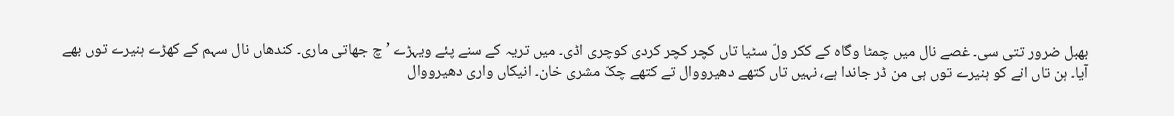بھبل ضرور تتی سی۔ غصے نال میں چمٹا وگاہ کے ککر ولّ سٹیا تاں کچر کچر کردی کوچری اڈی۔ میں تریہ کے سنے پئے ویہڑے ’چ جھاتی ماری۔ کندھاں نال سہم کے کھڑے ہنیرے توں بھے آیا۔ ہن تاں انے کو ہنیرے توں ہی من ڈر جاندا ہے، نہیں تاں کتھے دھیرووال تے کتھے چکّ مشری خان۔ انیکاں واری دھیرووال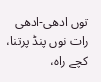توں ادھی-ادھی رات نوں پنڈ پرتنا، کچے راہ،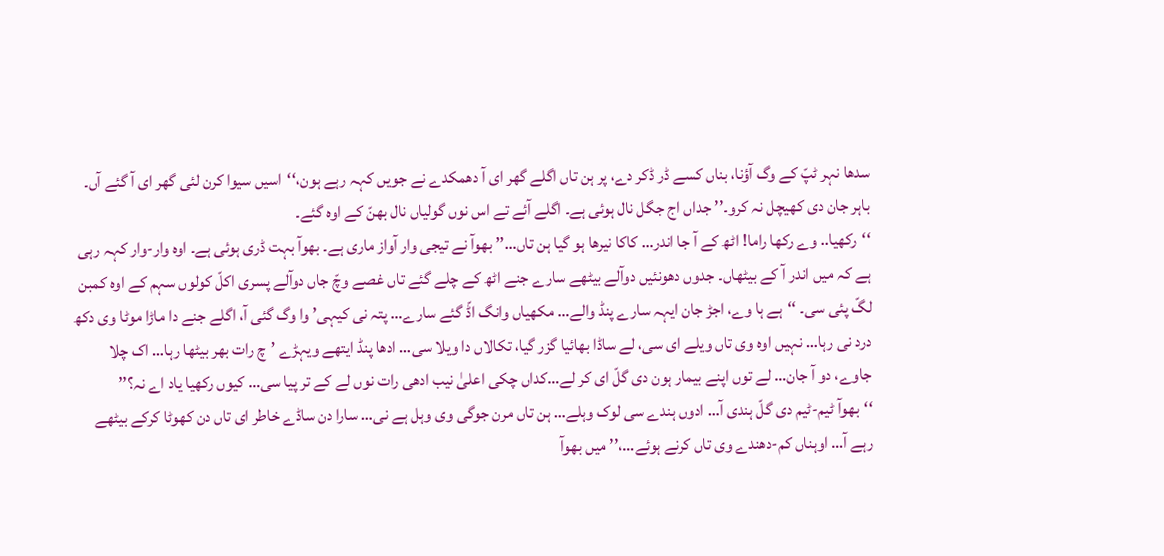سدھا نہر ٹپّ کے وگ آؤنا، بناں کسے ڈر ڈکر دے، پر ہن تاں اگلے گھر ای آ دھمکدے نے جویں کہہ رہے ہون،‘‘اسیں سیوا کرن لئی گھر ای آ گئے آں۔ باہر جان دی کھیچل نہ کرو۔’’ جداں اج جگل نال ہوئی ہے۔ اگلے آئے تے اس نوں گولیاں نال بھنّ کے اوہ گئے۔
‘‘رکھیا.. وے رکھا راما! اٹھ کے آ جا اندر… کاکا نیرھا ہو گیا ہن تاں…’’ بھوآ نے تیجی وار آواز ماری ہے۔ بھوآ بہت ڈری ہوئی ہے۔ اوہ وار-وار کہہ رہی ہے کہ میں اندر آ کے بیٹھاں۔ جدوں دھونئیں دوآلے بیٹھے سارے جنے اٹھ کے چلے گئے تاں غصے وچّ جاں دوآلے پسری اکلّ کولوں سہم کے اوہ کمبن لگّ پئی سی۔ ‘‘ہے ہا وے، اجڑ جان ایہہ سارے پنڈ والے… مکھیاں وانگ اڈّ گئے سارے… پتہ نی کیہی’ وا وگ گئی آ، اگلے جنے دا ماڑا موٹا وی دکھ درد نی رہا… نہیں اوہ وی تاں ویلے ای سی، لے ساڈا بھائیا گزر گیا، تکالاں دا ویلا سی… ادھا پنڈ ایتھے ویہڑے ’چ رات بھر بیٹھا رہا… اک چلا جاوے، دو آ جان… لے توں اپنے بیمار ہون دی گلّ ای کر لے…کداں چکی اعلیٰ نیب ادھی رات نوں لے کے تر پیا سی… کیوں رکھیا یاد اے نہ؟’’
‘‘بھوآ ٹیم-ٹیم دی گلّ ہندی آ… ادوں ہندے سی لوک وہلے… ہن تاں مرن جوگی وی وہل ہے نی… سارا دن ساڈے خاطر ای تاں دن کھوٹا کرکے بیٹھے رہے آ… اوہناں کم-دھندے وی تاں کرنے ہوئے…،’’ میں بھوآ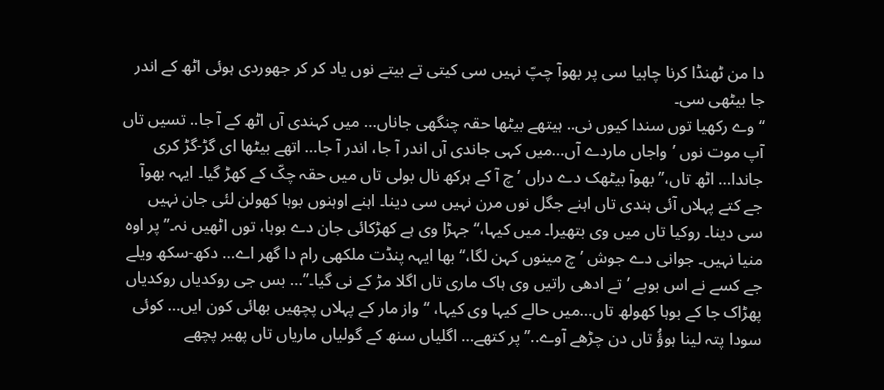دا من ٹھنڈا کرنا چاہیا سی پر بھوآ چپّ نہیں سی کیتی تے بیتے نوں یاد کر کر جھوردی ہوئی اٹھ کے اندر جا بیٹھی سی۔
‘‘وے رکھیا توں سندا کیوں نی.. ہیتھے بیٹھا حقہ چنگھی جاناں… میں کہندی آں اٹھ کے آ جا.. تسیں تاں آپ موت نوں ’واجاں ماردے آں…میں کہی جاندی آں اندر آ جا، اندر آ جا… اتھے بیٹھا ای گڑ-گڑ کری جاندا… اٹھ تاں،’’ بھوآ بیٹھک دے دراں ’چ آ کے ہرکھ نال بولی تاں میں حقہ چکّ کے کھڑ گیا۔ ایہہ بھوآ جے کتے پہلاں آئی ہندی تاں اہنے جگل نوں مرن نہیں سی دینا۔ اہنے اوہنوں بوہا کھولن لئی جان نہیں سی دینا۔ روکیا تاں میں وی بتھیرا۔ میں کیہا،‘‘جہڑا وی ہے کھڑکائی جان دے بوہا، توں اٹھیں نہ۔’’ پر اوہ منیا نہیں۔ جوانی دے جوش ’چ مینوں کہن لگا،‘‘بھا ایہہ پنڈت ملکھی رام دا گھر اے… دکھ-سکھ ویلے جے کسے نے اس بوہے ’تے ادھی راتیں وی ہاک ماری تاں اگلا مڑ کے نی گیا۔’’… بس جی روکدیاں روکدیاں پھڑاک جا کے بوہا کھولھ تاں…میں حالے کیہا وی کیہا، ‘‘واز مار کے پہلاں پچھیں بھائی کون ایں… کوئی سودا پتہ لینا ہوؤُ تاں دن چڑھے آوے..’’ پر کتھے… اگلیاں سنھ کے گولیاں ماریاں تاں پھیر پچھے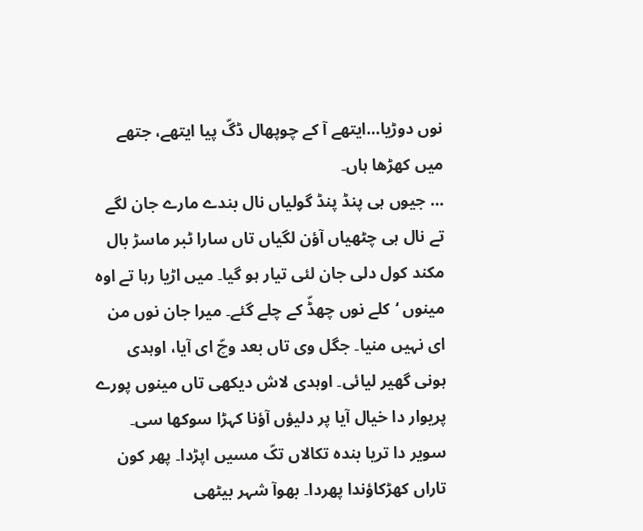نوں دوڑیا…ایتھے آ کے چوپھال ڈگّ پیا ایتھے، جتھے میں کھڑھا ہاں۔
… جیوں ہی پنڈ پنڈ گولیاں نال بندے مارے جان لگے تے نال ہی چٹھیاں آؤن لگیاں تاں سارا ٹبر ماسڑ بال مکند کول دلی جان لئی تیار ہو گیا۔ میں اڑیا رہا تے اوہ مینوں ‘کلے نوں چھڈّ کے چلے گئے۔ میرا جان نوں من ای نہیں منیا۔ جگل وی تاں بعد وچّ ای آیا، اوہدی ہونی گھیر لیائی۔ اوہدی لاش دیکھی تاں مینوں پورے پریوار دا خیال آیا پر دلیؤں آؤنا کہڑا سوکھا سی۔ سویر دا تریا بندہ تکالاں تکّ مسیں اپڑدا۔ پھر کون تاراں کھڑکاؤندا پھردا۔ بھوآ شہر بیٹھی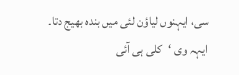سی، ایہنوں لیاؤن لئی میں بندہ بھیج دتا۔ ایہہ وی ‘کلی ہی آئی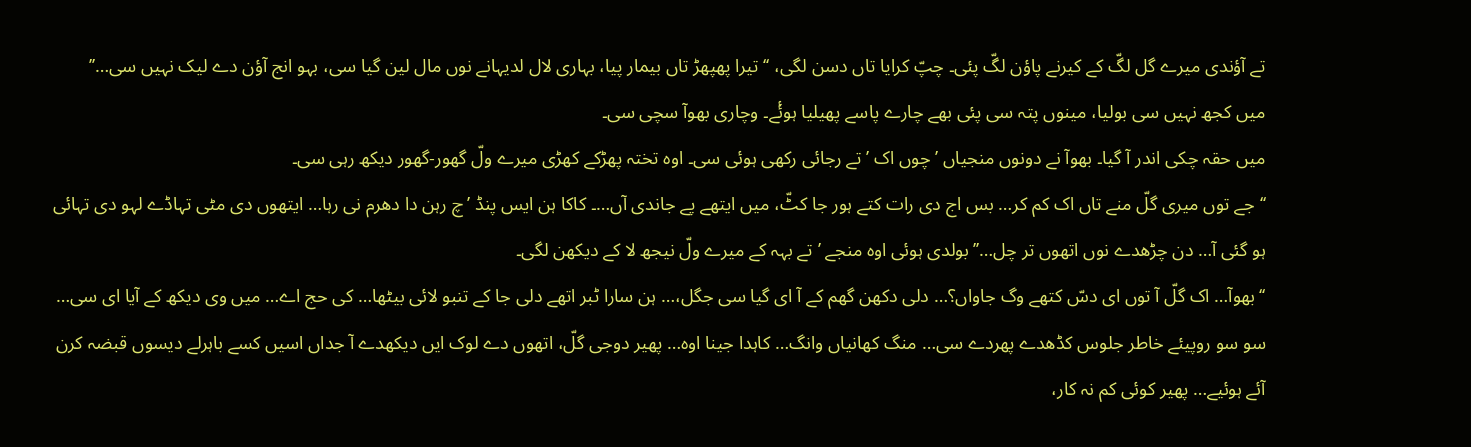تے آؤندی میرے گل لگّ کے کیرنے پاؤن لگّ پئی۔ چپّ کرایا تاں دسن لگی، ‘‘تیرا پھپھڑ تاں بیمار پیا، بہاری لال لدیہانے نوں مال لین گیا سی، بہو انج آؤن دے لیک نہیں سی…’’
میں کجھ نہیں سی بولیا، مینوں پتہ سی پئی بھے چارے پاسے پھیلیا ہوئٔے۔ وچاری بھوآ سچی سی۔
میں حقہ چکی اندر آ گیا۔ بھوآ نے دونوں منجیاں ’چوں اک ’تے رجائی رکھی ہوئی سی۔ اوہ تختہ پھڑکے کھڑی میرے ولّ گھور-گھور دیکھ رہی سی۔
‘‘جے توں میری گلّ منے تاں اک کم کر… بس اج دی رات کتے ہور جا کٹّ، میں ایتھے پے جاندی آں…۔ کاکا ہن ایس پنڈ ’چ رہن دا دھرم نی رہا… ایتھوں دی مٹی تہاڈے لہو دی تہائی ہو گئی آ… دن چڑھدے نوں اتھوں تر چل…’’ بولدی ہوئی اوہ منجے ’تے بہہ کے میرے ولّ نیجھ لا کے دیکھن لگی۔
‘‘بھوآ… اک گلّ آ توں ای دسّ کتھے وگ جاواں؟… دلی دکھن گھم کے آ ای گیا سی جگل،… ہن سارا ٹبر اتھے دلی جا کے تنبو لائی بیٹھا… کی حج اے… میں وی دیکھ کے آیا ای سی… سو سو روپیئے خاطر جلوس کڈھدے پھردے سی… منگ کھانیاں وانگ… کاہدا جینا اوہ… پھیر دوجی گلّ، اتھوں دے لوک ایں دیکھدے آ جداں اسیں کسے باہرلے دیسوں قبضہ کرن آئے ہوئیے… پھیر کوئی کم نہ کار،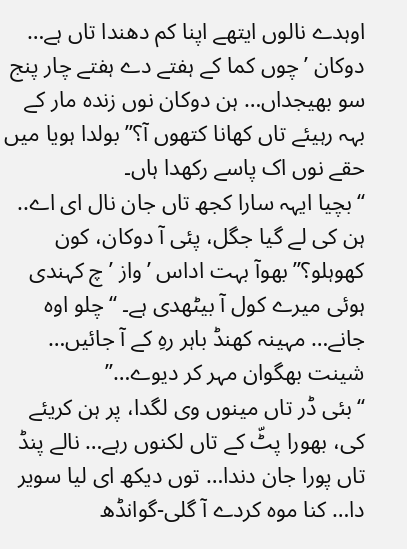اوہدے نالوں ایتھے اپنا کم دھندا تاں ہے… دوکان ’چوں کما کے ہفتے دے ہفتے چار پنج سو بھیجداں… ہن دوکان نوں زندہ مار کے بہہ رہیئے تاں کھانا کتھوں آ؟’’ بولدا ہویا میں حقے نوں اک پاسے رکھدا ہاں۔
‘‘بچیا ایہہ سارا کجھ تاں جان نال ای اے.. ہن کی لے گیا جگل، پئی آ دوکان، کون کھوہلو؟’’ بھوآ بہت اداس ’واز ’چ کہندی ہوئی میرے کول آ بیٹھدی ہے۔ ‘‘چلو اوہ جانے… مہینہ کھنڈ باہر رہِ کے آ جائیں… شینت بھگوان مہر کر دیوے…’’
‘‘بئی ڈر تاں مینوں وی لگدا، پر ہن کریئے کی، بھورا پٹّ کے تاں لکنوں رہے… نالے پنڈ تاں پورا جان دندا… توں دیکھ ای لیا سویر دا… کنا موہ کردے آ گلی-گوانڈھ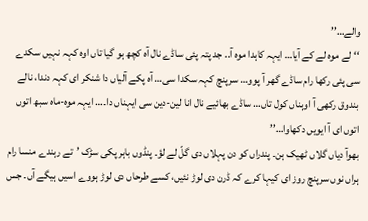والے…’’
‘‘لے موہ لے کے آیا… ایہہ کاہدا موہ آ.. جد پتہ پئی ساڈے نال آہ کچھ ہو گیا تاں اوہ کہہ نہیں سکدے سی پئی رکھا رام ساڈے گھر آ پوو… سرپنچ کہہ سکدا سی… آہ پکے آلیاں دا شنکر ای کہہ دندا، نالے بندوق رکھی آ اوہناں کول تاں… ساڈے بھائیے نال انا لین-دین سی ایہناں دا۔… ایہہ موہ-ماہ سبھ اتوں اتوں ای آ ایویں دکھاوا…’’
بھوآ دیاں گلاں ٹھیک ہن۔ پندراں کو دن پہلاں دی گلّ لے لؤ۔ پنڈوں باہر پکی سڑک ’تے رہندے منسا رام ہراں نوں سرپنچ روز ای کیہا کرے کہ ڈرن دی لوڑ نئیں، کسے طرحاں دی لوڑ ہووے اسیں ہیگے آں۔ جس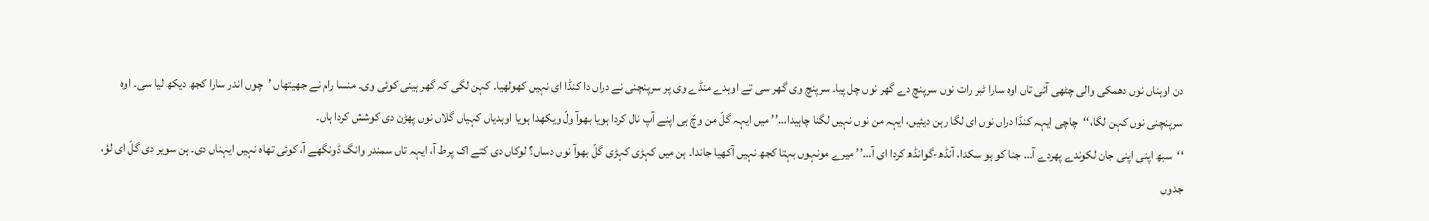دن اوہناں نوں دھمکی والی چٹھی آئی تاں اوہ سارا ٹبر رات نوں سرپنچ دے گھر نوں چل پیا۔ سرپنچ وی گھر سی تے اوہدے منڈے وی پر سرپنچنی نے دراں دا کنڈا ای نہیں کھولھیا۔ کہن لگی کہ گھر ہینی کوئی وی۔ منسا رام نے جھیتھاں ’چوں اندر سارا کجھ دیکھ لیا سی۔ اوہ سرپنچنی نوں کہن لگا،‘‘چاچی ایہہ کنڈا دراں نوں ای لگا رہن دیئیں، ایہہ من نوں نہیں لگنا چاہیدا…’’ میں ایہہ گلّ من وچّ ہی اپنے آپ نال کردا ہویا بھوآ ولّ ویکھدا ہویا اوہدیاں کہیاں گلاں نوں پھڑن دی کوشش کردا ہاں۔
‘‘سبھ اپنی اپنی جان لکوندے پھردے آ… جنا کو ہو سکدا، آنڈھ-گوانڈھ کردا ای آ…’’ میرے مونہوں بہتا کجھ نہیں آکھیا جاندا۔ ہن میں کہڑی کہڑی گلّ بھوآ نوں دساں؟ لوکاں دی کتے اک پرط آ، ایہہ تاں سمندر وانگ ڈونگھے آ، کوئی تھاہ نہیں ایہناں دی۔ ہن سویر دی گلّ ای لؤ، جدوں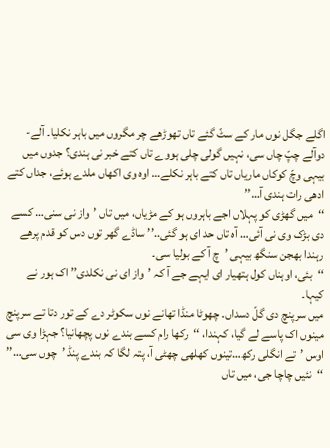اگلے جگل نوں مار کے سٹّ گئے تاں تھوڑھے چر مگروں میں باہر نکلیا۔ آلے-دوآلے چپّ چاں سی، نہیں گولی چلی ہووے تاں کتے خبر نی ہندی؟ جدوں میں بیہی وچّ کوکاں ماریاں تاں کتے باہر نکلے… اوہ وی اکھاں ملدے ہوئے، جداں کتے ادھی رات ہندی آ…’’
‘‘میں گھڑی کو پہلاں اجے باہروں ہو کے مڑیاں، میں تاں ’واز نی سنی… کسے دی بڑک وی نی آئی… آہ تاں حد ای ہو گئی..’’ ساڈے گھر توں دس کو قدم پرھے رہندا بھجن سنگھ بیہی ’چ آ کے بولیا سی۔
‘‘بئی، اوہناں کول ہتھیار ای ایہے جے آ کہ ’واز ای نی نکلدی’’ اک ہور نے کیہا۔
میں سرپنچ دی گلّ دسداں۔ چھوٹا منڈا تھانے نوں سکوٹر دے کے تور دتا تے سرپنچ مینوں اک پاسے لے گیا، کہندا، ‘‘رکھا رام کسے بندے نوں پچھانیا؟ جہڑا وی سی اوس ’تے انگلی رکھ…تینوں کھلھی چھٹی آ، پتہ لگا کہ بندے پنڈ ’چوں سی…’’
‘‘نئیں چاچا جی، میں تاں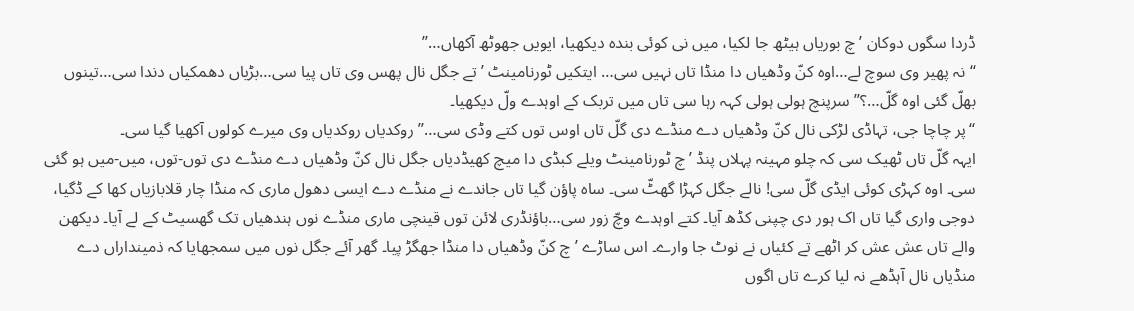ڈردا سگوں دوکان ’چ بوریاں ہیٹھ جا لکیا، میں نی کوئی بندہ دیکھیا، ایویں جھوٹھ آکھاں…’’
‘‘نہ پھیر وی سوچ لے…اوہ کنّ وڈھیاں دا منڈا تاں نہیں سی… ایتکیں ٹورنامینٹ ’تے جگل نال پھس وی تاں پیا سی…بڑیاں دھمکیاں دندا سی…تینوں بھلّ گئی اوہ گلّ…؟’’ سرپنچ ہولی ہولی کہہ رہا سی تاں میں تربک کے اوہدے ولّ دیکھیا۔
‘‘پر چاچا جی، تہاڈی لڑکی نال کنّ وڈھیاں دے منڈے دی گلّ تاں اوس توں کتے وڈی سی…’’ روکدیاں روکدیاں وی میرے کولوں آکھیا گیا سی۔
ایہہ گلّ تاں ٹھیک سی کہ چلو مہینہ پہلاں پنڈ ’چ ٹورنامینٹ ویلے کبڈی دا میچ کھیڈدیاں جگل نال کنّ وڈھیاں دے منڈے دی توں-توں، میں-میں ہو گئی سی۔ اوہ کہڑی کوئی ایڈی گلّ سی! نالے جگل کہڑا گھٹّ سی۔ ساہ پاؤن گیا تاں جاندے نے منڈے دے ایسی دھول ماری کہ منڈا چار قلابازیاں کھا کے ڈگیا، دوجی واری گیا تاں اک ہور دی چپنی کڈھ آیا۔ کتے اوہدے وچّ زور سی…باؤنڈری لائن توں قینچی ماری منڈے نوں ہندھیاں تک گھسیٹ کے لے آیا۔ دیکھن والے تاں عش عش کر اٹھے تے کئیاں نے نوٹ جا وارے۔ اس ساڑے ’چ کنّ وڈھیاں دا منڈا جھگڑ پیا۔ گھر آئے جگل نوں میں سمجھایا کہ ذمینداراں دے منڈیاں نال آہڈھے نہ لیا کرے تاں اگوں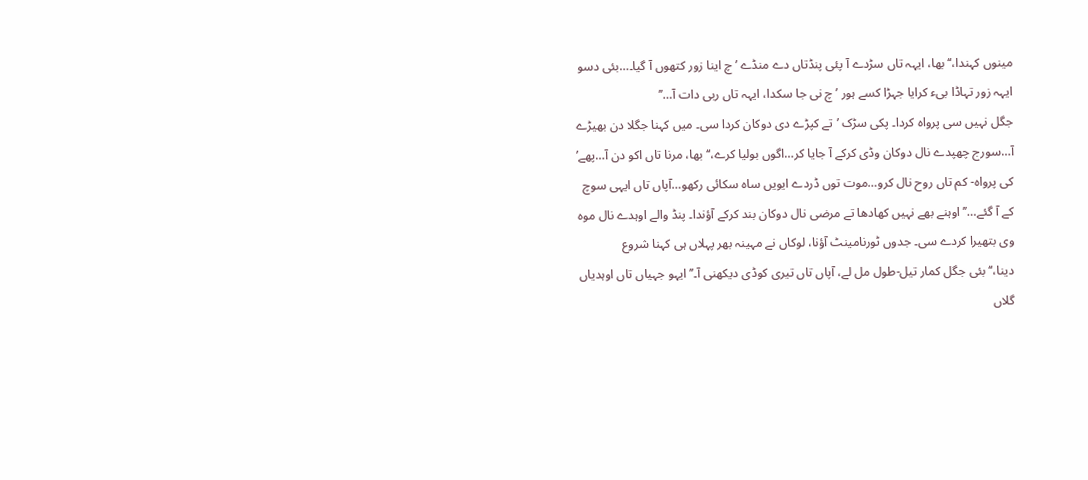مینوں کہندا،‘‘بھا، ایہہ تاں سڑدے آ پئی پنڈتاں دے منڈے ’چ اینا زور کتھوں آ گیا۔…بئی دسو ایہہ زور تہاڈا بیء کرایا جہڑا کسے ہور ’چ نی جا سکدا، ایہہ تاں ربی دات آ…’’
جگل نہیں سی پرواہ کردا۔ پکی سڑک ’تے کپڑے دی دوکان کردا سی۔ میں کہنا جگلا دن بھیڑے آ…سورج چھپدے نال دوکان وڈی کرکے آ جایا کر…اگوں بولیا کرے،‘‘بھا، مرنا تاں اکو دن آ…پھے’ کی پرواہ- کم تاں روح نال کرو…موت توں ڈردے ایویں ساہ سکائی رکھو…آپاں تاں ایہی سوچ کے آ گئے…’’ اوہنے بھے نہیں کھادھا تے مرضی نال دوکان بند کرکے آؤندا۔ پنڈ والے اوہدے نال موہ وی بتھیرا کردے سی۔ جدوں ٹورنامینٹ آؤنا، لوکاں نے مہینہ بھر پہلاں ہی کہنا شروع دینا،‘‘بئی جگل کمار تیل-طول مل لے، آپاں تاں تیری کوڈی دیکھنی آ۔’’ ایہو جہیاں تاں اوہدیاں گلاں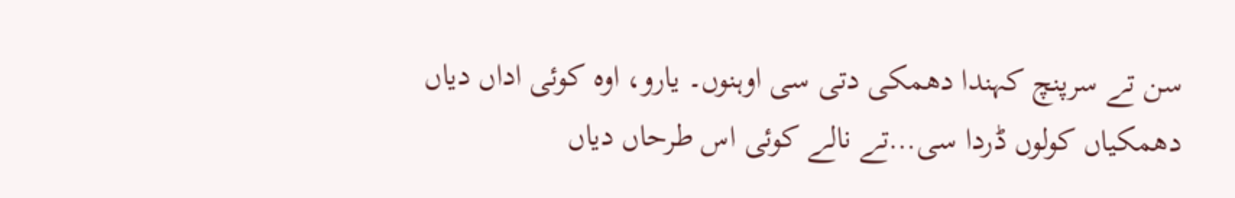سن تے سرپنچ کہندا دھمکی دتی سی اوہنوں۔ یارو، اوہ کوئی اداں دیاں دھمکیاں کولوں ڈردا سی…تے نالے کوئی اس طرحاں دیاں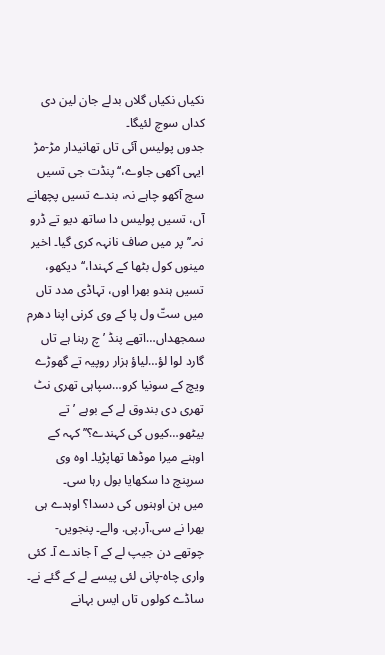نکیاں نکیاں گلاں بدلے جان لین دی کداں سوچ لئیگا۔
جدوں پولیس آئی تاں تھانیدار مڑ-مڑ ایہی آکھی جاوے،‘‘پنڈت جی تسیں سچ آکھو چاہے نہ، بندے تسیں پچھانے آں، تسیں پولیس دا ساتھ دیو تے ڈرو نہ۔’’ پر میں صاف نانہہ کری گیا۔ اخیر مینوں کول بٹھا کے کہندا،‘‘دیکھو، تسیں ہندو بھرا اوں، تہاڈی مدد تاں میں ستّ ول پا کے وی کرنی اپنا دھرم سمجھداں…اتھے پنڈ ’چ رہنا ہے تاں گارد لوا لؤ…لیاؤ ہزار روپیہ تے گھوڑے ویچ کے سونیا کرو…سپاہی تھری نٹ تھری دی بندوق لے کے بوہے ’تے بیٹھو…کیوں کی کہندے؟’’ کہہ کے اوہنے میرا موڈھا تھاپڑیا۔ اوہ وی سرپنچ دا سکھایا بول رہا سی۔
میں ہن اوہنوں کی دسدا؟ اوہدے ہی بھرا نے سی.آر.پی. والے۔ پنجویں-چوتھے دن جیپ لے کے آ جاندے آ۔ کئی واری چاہ-پانی لئی پیسے لے کے گئے نے۔ ساڈے کولوں تاں ایس بہانے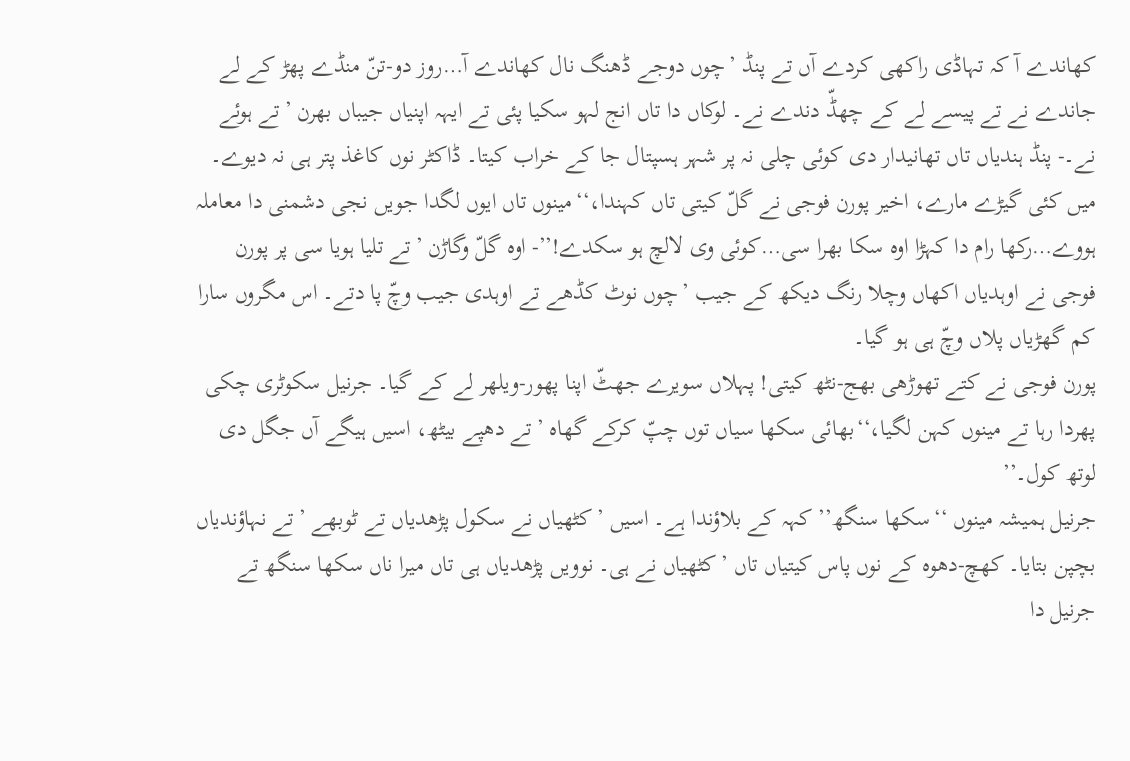کھاندے آ کہ تہاڈی راکھی کردے آں تے پنڈ ’چوں دوجے ڈھنگ نال کھاندے آ…روز دو-تنّ منڈے پھڑ کے لے جاندے نے تے پیسے لے کے چھڈّ دندے نے۔ لوکاں دا تاں انج لہو سکیا پئی تے ایہہ اپنیاں جیباں بھرن ’تے ہوئے نے۔- پنڈ ہندیاں تاں تھانیدار دی کوئی چلی نہ پر شہر ہسپتال جا کے خراب کیتا۔ ڈاکٹر نوں کاغذ پتر ہی نہ دیوے۔ میں کئی گیڑے مارے، اخیر پورن فوجی نے گلّ کیتی تاں کہندا،‘‘مینوں تاں ایوں لگدا جویں نجی دشمنی دا معاملہ ہووے…رکھا رام دا کہڑا اوہ سکا بھرا سی…کوئی وی لالچ ہو سکدے!’’- اوہ گلّ وگاڑن ’تے تلیا ہویا سی پر پورن فوجی نے اوہدیاں اکھاں وچلا رنگ دیکھ کے جیب ’چوں نوٹ کڈھے تے اوہدی جیب وچّ پا دتے۔ اس مگروں سارا کم گھڑیاں پلاں وچّ ہی ہو گیا۔
پورن فوجی نے کتے تھوڑھی بھج-نٹھ کیتی! پہلاں سویرے جھٹّ اپنا پھور-ویلھر لے کے گیا۔ جرنیل سکوٹری چکی پھردا رہا تے مینوں کہن لگیا،‘‘بھائی سکھا سیاں توں چپّ کرکے گھاہ ’تے دھپے بیٹھ، اسیں ہیگے آں جگل دی لوتھ کول۔’’
جرنیل ہمیشہ مینوں ‘‘سکھا سنگھ’’ کہہ کے بلاؤندا ہے۔ اسیں ’کٹھیاں نے سکول پڑھدیاں تے ٹوبھے ’تے نہاؤندیاں بچپن بتایا۔ کھچ-دھوہ کے نوں پاس کیتیاں تاں ’کٹھیاں نے ہی۔ نوویں پڑھدیاں ہی تاں میرا ناں سکھا سنگھ تے جرنیل دا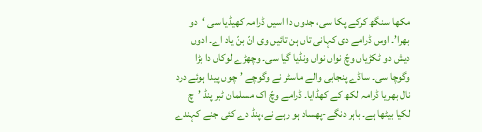مکھا سنگھ کرکے پکا سی، جدوں دا اسیں ڈرامہ کھیڈیا سی ‘دو بھرا’۔ اوس ڈرامے دی کہانی تاں ہن تائیں وی انّ بنّ یاد اے۔ ادوں دیش دو ٹکڑیاں وچّ نواں نواں ونڈیا گیا سی۔ وچھڑے لوکاں دا بڑا وگوچا سی۔ ساڈے پنجابی والے ماسٹر نے وگوچے ’چوں پیدا ہوئے درد نال بھریا ڈرامہ لکھ کے کھڈایا۔ ڈرامے وچّ اک مسلمان ٹبر پنڈ ’چ لکیا بیٹھا ہے۔ باہر دنگے-پھساد ہو رہے نے،پنڈ دے کئی جنے کہندے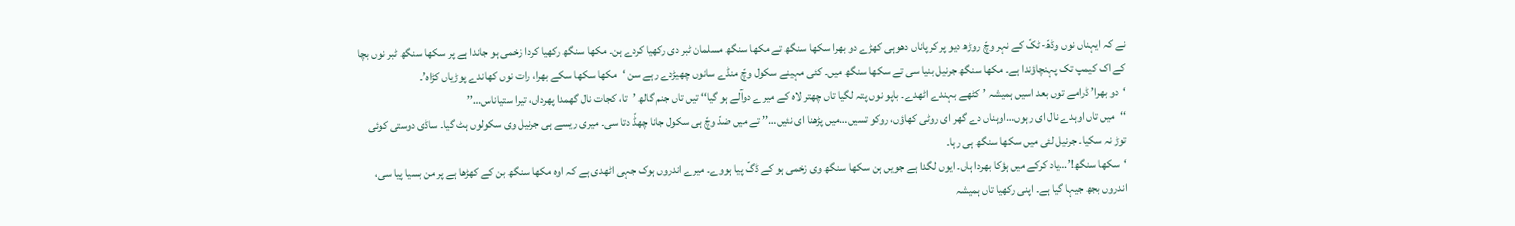نے کہ ایہناں نوں وڈھّ-ٹکّ کے نہر وچّ روڑھ دیو پر کرپاناں دھوہی کھڑے دو بھرا سکھا سنگھ تے مکھا سنگھ مسلمان ٹبر دی رکھیا کردے ہن۔ مکھا سنگھ رکھیا کردا زخمی ہو جاندا ہے پر سکھا سنگھ ٹبر نوں بچا کے اک کیمپ تک پہنچاؤندا ہے۔ مکھا سنگھ جرنیل بنیا سی تے سکھا سنگھ میں۔ کئی مہینے سکول وچّ منڈے سانوں چھیڑدے رہے سن ‘مکھا سکھا سکے بھرا، رات نوں کھاندے پوڑیاں کڑاہ’۔
‘دو بھرا’ ڈرامے توں بعد اسیں ہمیشہ ’کٹھے بہندے اٹھدے۔ باپو نوں پتہ لگیا تاں چھتر لاہ کے میرے دوآلے ہو گیا‘‘ تیں تاں جنم گالھ ’تا، کجات نال گھمدا پھرداں، تیرا ستیاناس…’’
‘‘میں تاں اوہدے نال ای رہوں…اوہناں دے گھر ای روٹی کھاؤں، روکو تسیں…میں پڑھنا ای نئیں…’’ تے میں ضدّ وچّ ہی سکول جانا چھڈّ دتا سی۔ میری ریسے ہی جرنیل وی سکولوں ہٹ گیا۔ ساڈی دوستی کوئی توڑ نہ سکیا۔ جرنیل لئی میں سکھا سنگھ ہی رہا۔
‘سکھا سنگھ!’…یاد کرکے میں ہؤکا بھردا ہاں۔ ایوں لگدا ہے جویں ہن سکھا سنگھ وی زخمی ہو کے ڈگّ پیا ہووے۔ میرے اندروں ہوک جہی اٹھدی ہے کہ اوہ مکھا سنگھ بن کے کھڑھا ہے پر من بسیا پیا سی، اندروں بجھ جیہا گیا ہے۔ اپنی رکھیا تاں ہمیشہ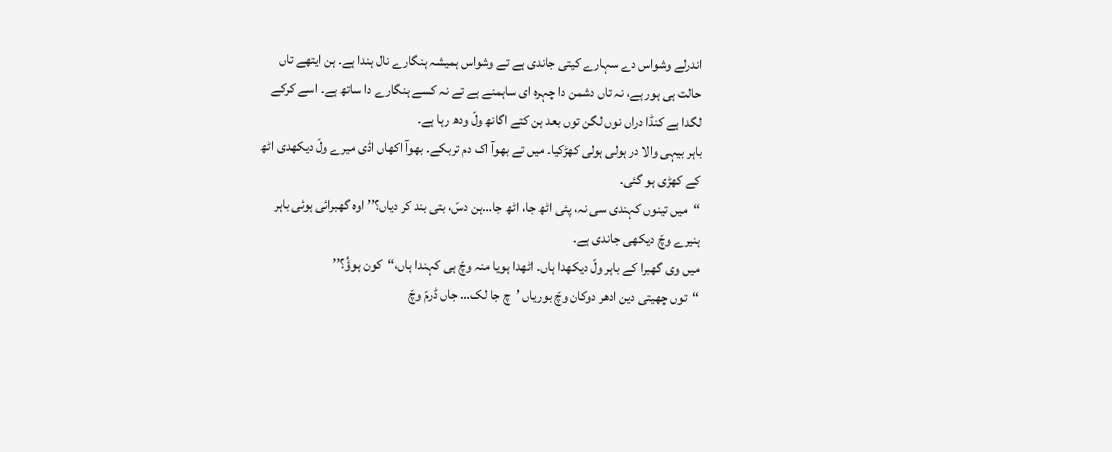اندرلے وشواس دے سہارے کیتی جاندی ہے تے وشواس ہمیشہ ہنگارے نال ہندا ہے۔ ہن ایتھے تاں حالت ہی ہور ہے، نہ تاں دشمن دا چہرہ ای ساہمنے ہے تے نہ کسے ہنگارے دا ساتھ ہے۔ اسے کرکے لگدا ہے کنڈا دراں نوں لگن توں بعد ہن کتے اگانھ ولّ ودھ رہا ہے۔
باہر بیہی والا در ہولی ہولی کھڑکیا۔ میں تے بھوآ اک دم تربکے۔ بھوآ اکھاں اڈی میرے ولّ دیکھدی اٹھ کے کھڑی ہو گئی۔
‘‘میں تینوں کہندی سی نہ، پئی اٹھ جا، اٹھ جا…ہن دسّ، بتی بند کر دیاں؟’’ اوہ گھبرائی ہوئی باہر ہنیرے وچّ دیکھی جاندی ہے۔
میں وی گھبرا کے باہر ولّ دیکھدا ہاں۔ اٹھدا ہویا منہ وچّ ہی کہندا ہاں،‘‘کون ہوؤُ؟’’
‘‘توں چھیتی دین ادھر دوکان وچّ بوریاں ’چ جا لک… جاں ڈرمّ وچّ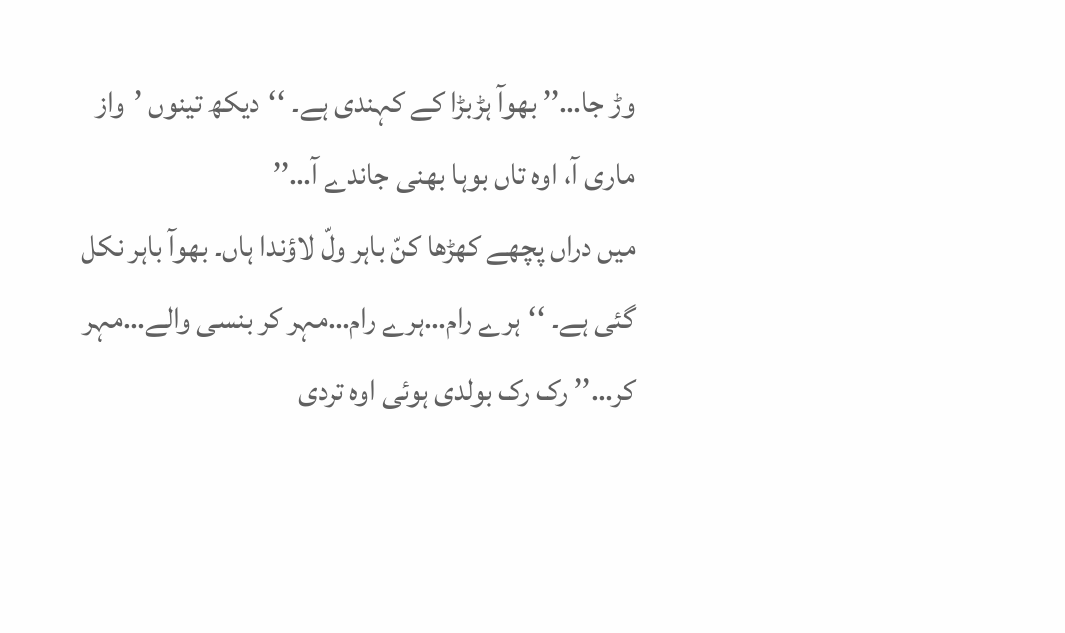وڑ جا…’’ بھوآ ہڑبڑا کے کہندی ہے۔ ‘‘دیکھ تینوں ’واز ماری آ، اوہ تاں بوہا بھنی جاندے آ…’’
میں دراں پچھے کھڑھا کنّ باہر ولّ لاؤندا ہاں۔ بھوآ باہر نکل گئی ہے۔ ‘‘ہرے رام…ہرے رام…مہر کر بنسی والے…مہر کر…’’ رک رک بولدی ہوئی اوہ تردی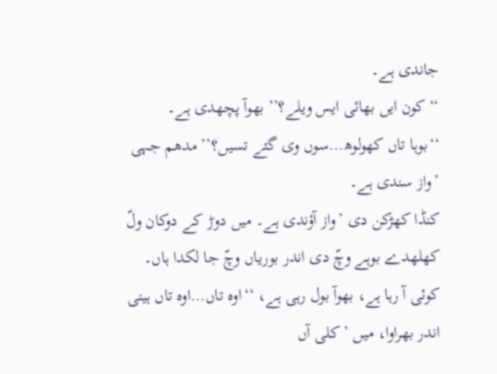جاندی ہے۔
‘‘کون ایں بھائی ایس ویلے؟’’ بھوآ پچھدی ہے۔
‘‘بوہا تاں کھولوھ…سوں وی گئے تسیں؟’’ مدھم جہی ’واز سندی ہے۔
کنڈا کھڑکن دی ’واز آؤندی ہے۔ میں دوڑ کے دوکان ولّ کھلھدے بوہے وچّ دی اندر بوریاں وچّ جا لکدا ہاں۔ کوئی آ رہا ہے، بھوآ بول رہی ہے، ‘‘اوہ تاں…اوہ تاں ہینی اندر بھراوا، میں ’کلی آں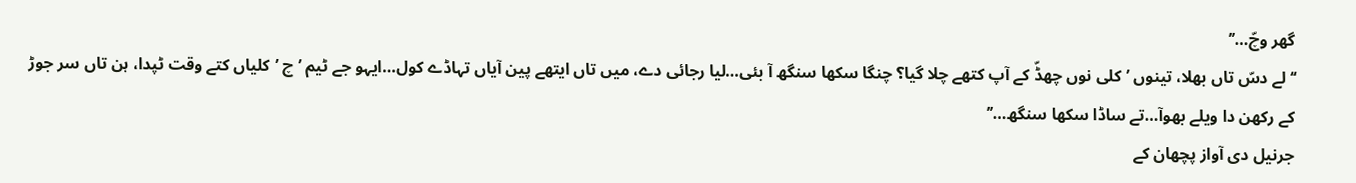گھر وچّ…’’
‘‘لے دسّ تاں بھلا، تینوں ’کلی نوں چھڈّ کے آپ کتھے چلا گیا؟ چنگا سکھا سنگھ آ بئی…لیا رجائی دے، میں تاں ایتھے پین آیاں تہاڈے کول…ایہو جے ٹیم ’چ ’کلیاں کتے وقت ٹپدا، ہن تاں سر جوڑ کے رکھن دا ویلے بھوآ…تے ساڈا سکھا سنگھ…’’
جرنیل دی آواز پچھان کے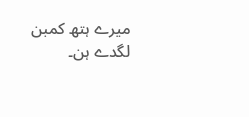میرے ہتھ کمبن لگدے ہن۔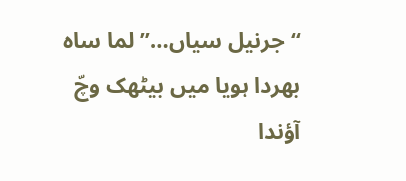‘‘جرنیل سیاں…’’ لما ساہ بھردا ہویا میں بیٹھک وچّ آؤندا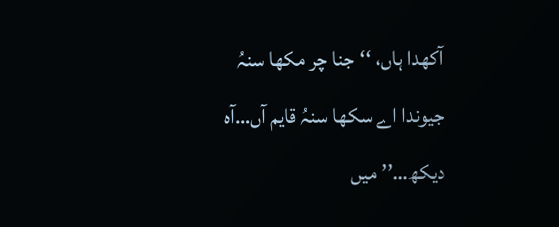آکھدا ہاں، ‘‘جنا چر مکھا سنہُ جیوندا اے سکھا سنہُ قایم آں…آہ دیکھ…’’ میں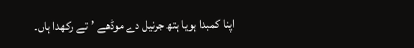اپنا کمبدا ہویا ہتھ جرنیل دے موڈھے ’تے رکھدا ہاں۔